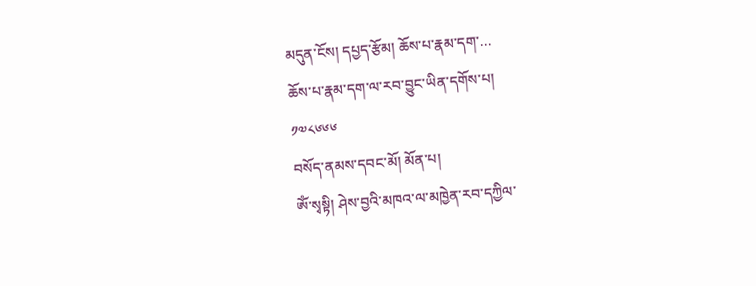མདུན་ངོས། དཔྱད་རྩོམ། ཆོས་པ་རྣམ་དག་...
ཆོས་པ་རྣམ་དག་ལ་རབ་བྱུང་ཡིན་དགོས་པ།
༡༧༨༦༦༦
བསོད་ནམས་དབང་མོ། མོན་པ།
ཨོཾ་སྭསྟི། ཤེས་བྱའི་མཁའ་ལ་མཁྱེན་རབ་དཀྱིལ་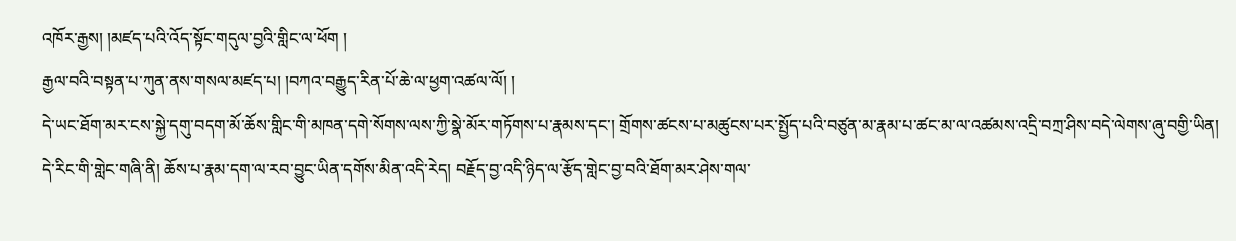འཁོར་རྒྱས། །མཛད་པའི་འོད་སྟོང་གདུལ་བྱའི་གླིང་ལ་ཕོག །
རྒྱལ་བའི་བསྟན་པ་ཀུན་ནས་གསལ་མཛད་པ། །བཀའ་བརྒྱུད་རིན་པོ་ཆེ་ལ་ཕྱག་འཚལ་ལོ། །
དེ་ཡང་ཐོག་མར་ངས་སྐྱེ་དགུ་བདག་མོ་ཆོས་གླིང་གི་མཁན་དགེ་སོགས་ལས་ཀྱི་སྣེ་མོར་གཏོགས་པ་རྣམས་དང་། གྲོགས་ཚངས་པ་མཚུངས་པར་སྤྱོད་པའི་བཙུན་མ་རྣམ་པ་ཚང་མ་ལ་འཚམས་འདྲི་བཀྲ་ཤིས་བདེ་ལེགས་ཞུ་བགྱི་ཡིན།
དེ་རིང་གི་གླེང་གཞི་ནི། ཆོས་པ་རྣམ་དག་ལ་རབ་བྱུང་ཡིན་དགོས་མིན་འདི་རེད། བརྗོད་བྱ་འདི་ཉིད་ལ་རྩོད་གླེང་བྱ་བའི་ཐོག་མར་ཤེས་གལ་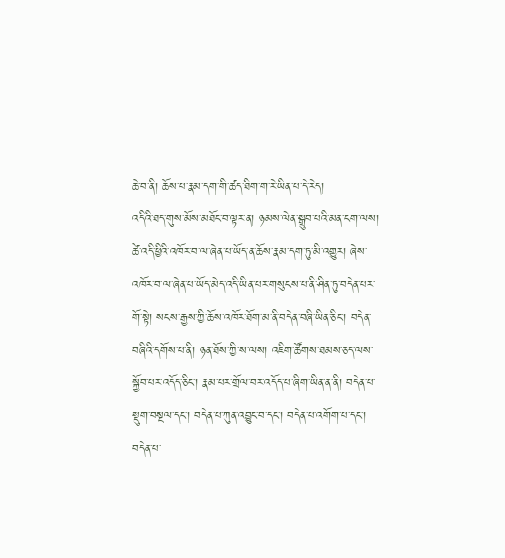ཆེ་བ་ནི། ཆོས་པ་རྣམ་དག་གི་ཚད་ཐིག་ག་རེ་ཡིན་པ་དེ་རེད།
འདིའི་ཐད་གུས་མོས་མཐོང་བ་ལྟར་ན། ཉམས་ལེན་སྒྲུབ་པའི་མན་ངག་ལས། ཚེ་འདི་ཕྱིའི་འཁོར་བ་ལ་ཞེན་པ་ཡོད་ན་ཆོས་རྣམ་དག་ཏུ་མི་འགྱུར། ཞེས་འཁོར་བ་ལ་ཞེན་པ་ཡོད་མེད་འདི་ཡིན་པར་གསུངས་པ་ནི་ཤིན་ཏུ་བདེན་པར་གོ་སྟེ། སངས་རྒྱས་ཀྱི་ཆོས་འཁོར་ཐོག་མ་ནི་བདེན་བཞི་ཡིན་ཅིང་། བདེན་བཞིའི་དགོས་པ་ནི། ཉན་ཐོས་ཀྱི་ས་ལས། འཇིག་ཚོགས་ཐམས་ཅད་ལས་སྐྱོབ་པར་འདོད་ཅིང་། རྣམ་པར་གྲོལ་བར་འདོད་པ་ཞིག་ཡིན་ན་ནི། བདེན་པ་སྡུག་བསྔལ་དང་། བདེན་པ་ཀུན་འབྱུང་བ་དང་། བདེན་པ་འགོག་པ་དང་། བདེན་པ་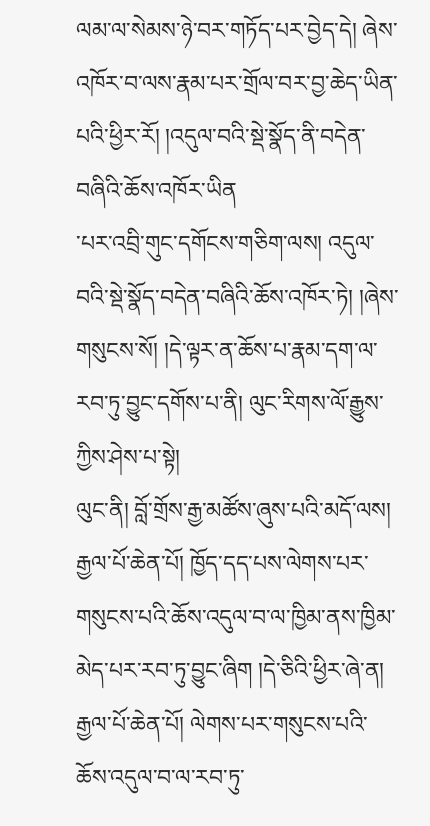ལམ་ལ་སེམས་ཉེ་བར་གཏོད་པར་བྱེད་དེ། ཞེས་འཁོར་བ་ལས་རྣམ་པར་གྲོལ་བར་བྱ་ཆེད་ཡིན་པའི་ཕྱིར་རོ། །འདུལ་བའི་སྡེ་སྣོད་ནི་བདེན་བཞིའི་ཆོས་འཁོར་ཡིན
་པར་འབྲི་གུང་དགོངས་གཅིག་ལས། འདུལ་བའི་སྡེ་སྣོད་བདེན་བཞིའི་ཆོས་འཁོར་ཏེ། །ཞེས་གསུངས་སོ། །དེ་ལྟར་ན་ཆོས་པ་རྣམ་དག་ལ་རབ་ཏུ་བྱུང་དགོས་པ་ནི། ལུང་རིགས་ལོ་རྒྱུས་ཀྱིས་ཤེས་པ་སྟེ།
ལུང་ནི། བློ་གྲོས་རྒྱ་མཚོས་ཞུས་པའི་མདོ་ལས། རྒྱལ་པོ་ཆེན་པོ། ཁྱོད་དད་པས་ལེགས་པར་གསུངས་པའི་ཆོས་འདུལ་བ་ལ་ཁྱིམ་ནས་ཁྱིམ་མེད་པར་རབ་ཏུ་བྱུང་ཞིག །དེ་ཅིའི་ཕྱིར་ཞེ་ན། རྒྱལ་པོ་ཆེན་པོ། ལེགས་པར་གསུངས་པའི་ཆོས་འདུལ་བ་ལ་རབ་ཏུ་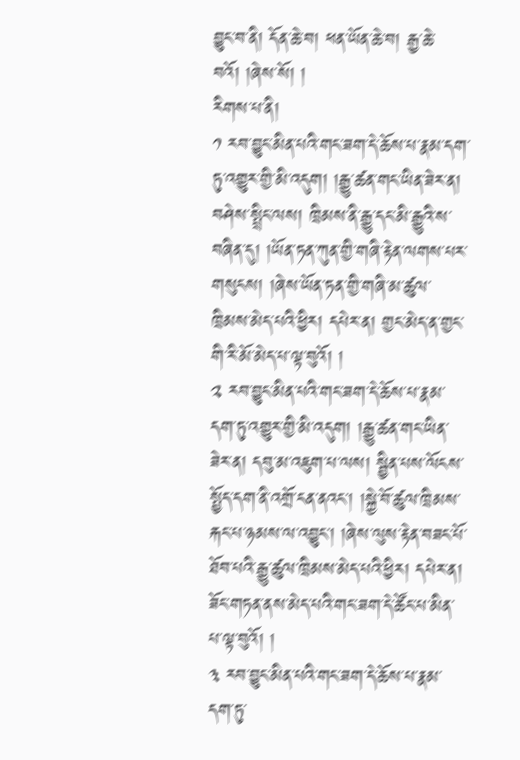བྱུང་བ་ནི། དོན་ཆེ་བ། ཕན་ཡོན་ཆེ་བ། རྒྱ་ཆེ་བའོ། །ཞེས་སོ། །
རིགས་པ་ནི།
༡ རབ་བྱུང་མིན་པའི་གང་ཟག་དེ་ཆོས་པ་རྣམ་དག་ཏུ་འགྱུར་གྱི་མི་འདུག། །རྒྱུ་ཚན་གང་ཡིན་ཟེར་ན། བཤེས་སྤྲིང་ལས། ཁྲིམས་ནི་རྒྱུ་དང་མི་རྒྱུའི་ས་བཞིན་དུ། །ཡོན་ཏན་ཀུན་གྱི་གཞི་རྟེན་ལགས་པར་གསུངས། །ཞེས་ཡོན་ཏན་གྱི་གཞི་མ་ཚུལ་ཁྲིམས་མེད་པའི་ཕྱིར། དཔེར་ན། གྱང་མེད་ན་གྱང་གི་རི་མོ་མེད་པ་ལྟ་བུའོ། །
༢ རབ་བྱུང་མིན་པའི་གང་ཟག་དེ་ཆོས་པ་རྣམ་དག་ཏུ་འགྱུར་གྱི་མི་འདུག། །རྒྱུ་ཚན་གང་ཡིན་ཟེར་ན། དབུ་མ་འཇུག་པ་ལས། སྦྱིན་པས་ལོངས་སྤྱོད་དག་ནི་འགྲོ་ངན་ནའང་། །སྐྱེ་བོ་ཚུལ་ཁྲིམས་རྐང་པ་ཉམས་ལ་འབྱུང་། །ཞེས་ལུས་རྟེན་བཟང་པོ་ཐོབ་པའི་རྒྱུ་ཚུལ་ཁྲིམས་མེད་པའི་ཕྱིར། དཔེར་ན། ཟོང་གཏན་ནས་མེད་པའི་གང་ཟག་དེ་ཚོང་པ་མིན་པ་ལྟ་བུའོ། །
༣ རབ་བྱུང་མིན་པའི་གང་ཟག་དེ་ཆོས་པ་རྣམ་དག་ཏུ་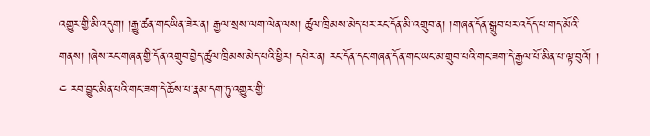འགྱུར་གྱི་མི་འདུག། །རྒྱུ་ཚན་གང་ཡིན་ཟེར་ན། རྒྱལ་སྲས་ལག་ལེན་ལས། ཚུལ་ཁྲིམས་མེད་པར་རང་དོན་མི་འགྲུབ་ན། །གཞན་དོན་སྒྲུབ་པར་འདོད་པ་གད་མོའི་གནས། །ཞེས་རང་གཞན་གྱི་དོན་འགྲུབ་བྱེད་ཚུལ་ཁྲིམས་མེད་པའི་ཕྱིར། དཔེར་ན། རང་དོན་དང་གཞན་དོན་གང་ཡང་མ་གྲུབ་པའི་གང་ཟག་དེ་རྒྱལ་པོ་མིན་པ་ལྟ་བུའོ། །
༤ རབ་བྱུང་མིན་པའི་གང་ཟག་དེ་ཆོས་པ་རྣམ་དག་ཏུ་འགྱུར་གྱི་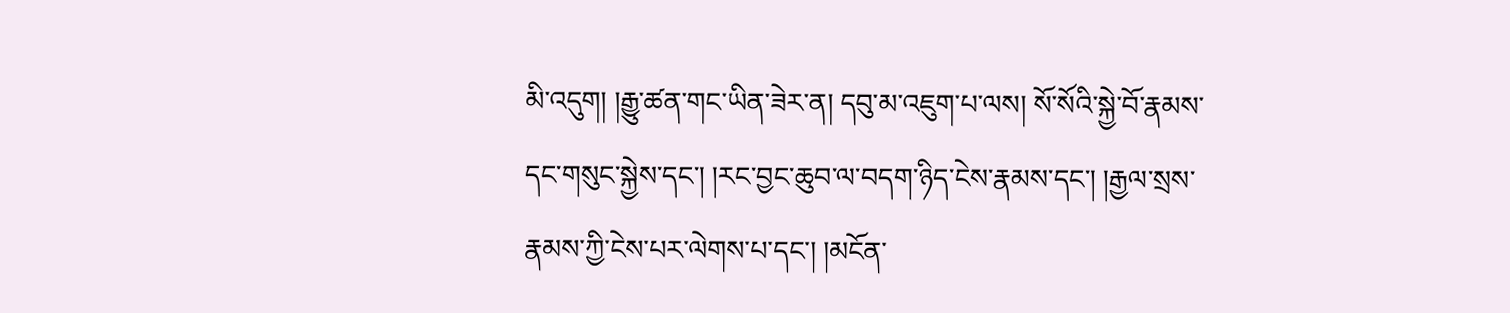མི་འདུག། །རྒྱུ་ཚན་གང་ཡིན་ཟེར་ན། དབུ་མ་འཇུག་པ་ལས། སོ་སོའི་སྐྱེ་བོ་རྣམས་དང་གསུང་སྐྱེས་དང་། །རང་བྱང་ཆུབ་ལ་བདག་ཉིད་ངེས་རྣམས་དང་། །རྒྱལ་སྲས་རྣམས་ཀྱི་ངེས་པར་ལེགས་པ་དང་། །མངོན་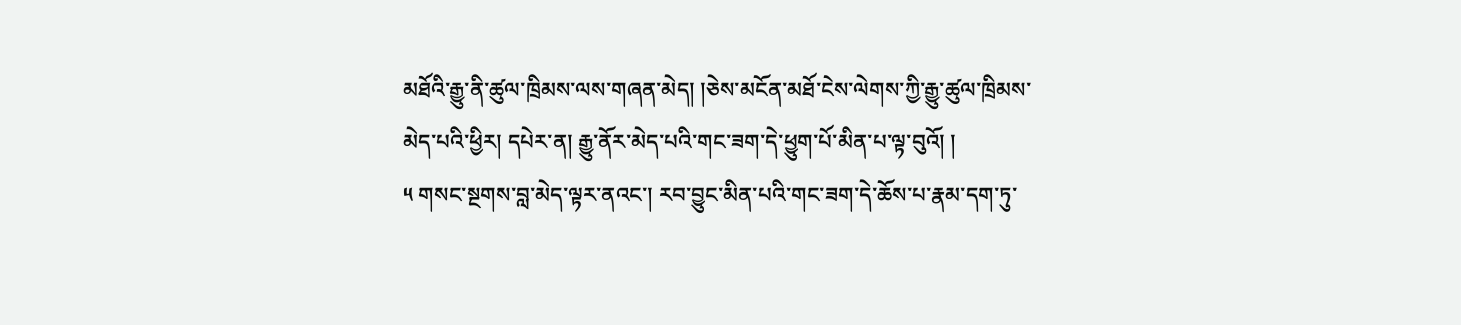མཐོའི་རྒྱུ་ནི་ཚུལ་ཁྲིམས་ལས་གཞན་མེད། །ཅེས་མངོན་མཐོ་ངེས་ལེགས་ཀྱི་རྒྱུ་ཚུལ་ཁྲིམས་མེད་པའི་ཕྱིར། དཔེར་ན། རྒྱུ་ནོར་མེད་པའི་གང་ཟག་དེ་ཕྱུག་པོ་མིན་པ་ལྟ་བུའོ། །
༥ གསང་སྔགས་བླ་མེད་ལྟར་ནའང་། རབ་བྱུང་མིན་པའི་གང་ཟག་དེ་ཆོས་པ་རྣམ་དག་ཏུ་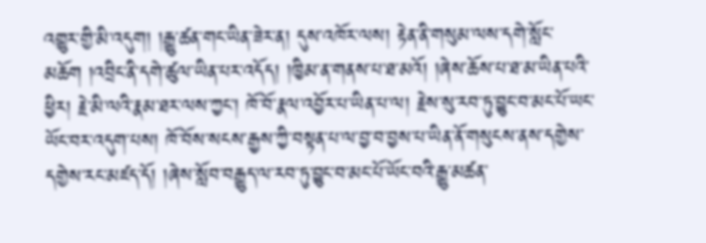འགྱུར་གྱི་མི་འདུག། །རྒྱུ་ཚན་གང་ཡིན་ཟེར་ན། དུས་འཁོར་ལས། རྟེན་ནི་གསུམ་ལས་དགེ་སློང་མཆོག །འབྲིང་ནི་དགེ་ཚུལ་ཡིན་པར་འདོད། །ཁྱིམ་ན་གནས་པ་ཐ་མའོ། །ཞེས་ཆོས་པ་ཐ་མ་ཡིན་པའི་ཕྱིར། རྗེ་མི་ལའི་རྣམ་ཐར་ལས་ཀྱང་། ཁོ་བོ་རྣལ་འབྱོར་པ་ཡིན་པ་ལ། རྗེས་སུ་རབ་ཏུ་བྱུང་བ་མང་པོ་ཡང་ཡོང་བར་འདུག་པས། ཁོ་བོས་སངས་རྒྱས་ཀྱི་བསྟན་པ་ལ་བྱ་བ་བྱས་པ་ཡིན་ནོ་གསུངས་ནས་དགྱེས་དགྱེས་རང་མཛད་དོ། །ཞེས་སློབ་བརྒྱུད་ལ་རབ་ཏུ་བྱུང་བ་མང་པོ་ཡོང་བའི་རྒྱུ་མཚན་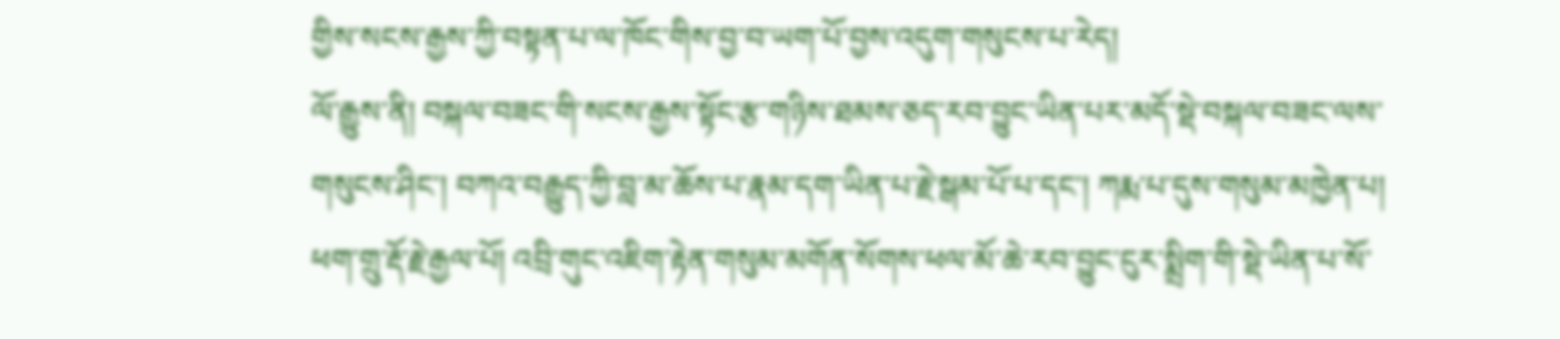གྱིས་སངས་རྒྱས་ཀྱི་བསྟན་པ་ལ་ཁོང་གིས་བྱ་བ་ཡག་པོ་བྱས་འདུག་གསུངས་པ་རེད།
ལོ་རྒྱུས་ནི། བསྐལ་བཟང་གི་སངས་རྒྱས་སྟོང་རྩ་གཉིས་ཐམས་ཅད་རབ་བྱུང་ཡིན་པར་མདོ་སྡེ་བསྐལ་བཟང་ལས་གསུངས་ཤིང་། བཀའ་བརྒྱུད་ཀྱི་བླ་མ་ཆོས་པ་རྣམ་དག་ཡིན་པ་རྗེ་སྒམ་པོ་པ་དང་། ཀརྨ་པ་དུས་གསུམ་མཁྱེན་པ། ཕག་གྲུ་རྡོ་རྗེ་རྒྱལ་པོ། འབྲི་གུང་འཇིག་རྟེན་གསུམ་མགོན་སོགས་ཕལ་མོ་ཆེ་རབ་བྱུང་ངུར་སྨྲིག་གི་སྡེ་ཡིན་པ་སོ་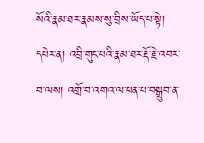སོའི་རྣམ་ཐར་རྣམས་སུ་བྲིས་ཡོད་པ་སྟེ། དཔེར་ན། འབྲི་གུང་པའི་རྣམ་ཐར་རྡོ་རྗེ་འབར་བ་ལས། འགྲོ་བ་འགའ་ལ་ཕན་པ་བསྒྲུབ་ན་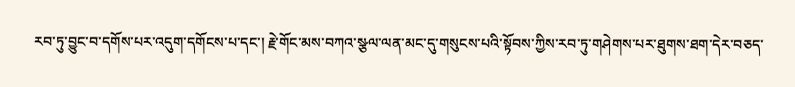རབ་ཏུ་བྱུང་བ་དགོས་པར་འདུག་དགོངས་པ་དང་། རྗེ་གོང་མས་བཀའ་སྩལ་ལན་མང་དུ་གསུངས་པའི་སྟོབས་ཀྱིས་རབ་ཏུ་གཤེགས་པར་ཐུགས་ཐག་དེར་བཅད་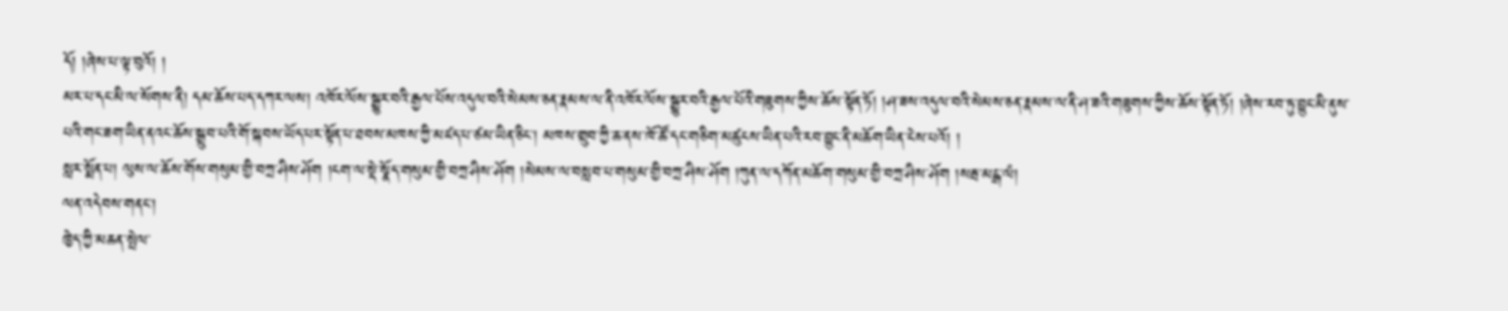དོ། །ཞེས་པ་ལྟ་བུའོ། །
མར་པ་དང་མི་ལ་སོགས་ནི། དམ་ཆོས་པད་དཀར་ལས། འཁོར་ལོས་སྒྱུར་བའི་རྒྱལ་པོས་འདུལ་བའི་སེམས་ཅན་རྣམས་ལ་ནི་འཁོར་ལོས་སྒྱུར་བའི་རྒྱལ་པོའི་གཟུགས་ཀྱིས་ཆོས་སྟོན་ཏོ། །ཤ་ཟས་འདུལ་བའི་སེམས་ཅན་རྣམས་ལ་ནི་ཤ་ཟའི་གཟུགས་ཀྱིས་ཆོས་སྟོན་ཏོ། །ཞེས་རབ་ཏུ་བྱུང་མི་ནུས་པའི་གང་ཟག་ཡིན་ནའང་ཆོས་སྒྲུབ་པའི་གོ་སྐབས་ཡོད་པར་སྟོན་པ་ཐབས་མཁས་ཀྱི་མཛད་པ་ཙམ་ཡིན་ཅིང་། མཁས་གྲུབ་ཀྱི་ཆ་ནས་ཁོ་ཚོ་དང་གཅིག་མཚུངས་ཡིན་པའི་རབ་བྱུང་ནི་མཆོག་ཡིན་ངེས་པའོ། །
སླར་སྨོན་པ། ལུས་ལ་ཆོས་གོས་གསུམ་གྱི་བཀྲ་ཤིས་ཤོག །ངག་ལ་སྡེ་སྣོད་གསུམ་གྱི་བཀྲ་ཤིས་ཤོག །སེམས་ལ་བསླབ་པ་གསུམ་གྱི་བཀྲ་ཤིས་ཤོག །ཀུན་ལ་དཀོན་མཆོག་གསུམ་གྱི་བཀྲ་ཤིས་ཤོག །སརྦ་མངྒ་ལཾ།
ལན་འདེབས་གནང་།
ཁྱེད་ཀྱི་མཆན་སྤེལ་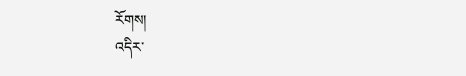རོགས།
འདིར་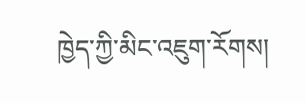ཁྱེད་ཀྱི་མིང་འཇུག་རོགས།